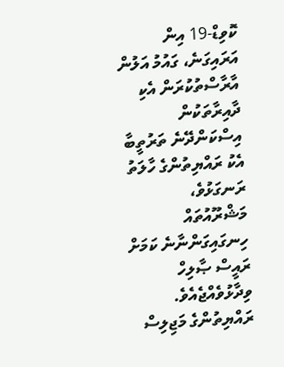ކޮވިޑް-19 އިން އަރައިގަނެ، ގައުމު އަލުން އާރާސްތުކުރަން އެކި ދާއިރާތަކުން އިސްކަންދޭނެ ތަރުތީބާ އެކު ރައްޔިތުންގެ ހާލަތު ރަނގަޅުވެ، މަޝްރޫއުތައް ހިނގައިގަންނާނެ ކަމަށް ރައީސް ޞާލިހް ވިދާޅުވެއްޖެއެވެ.
ރައްޔިތުންގެ މަޖިލިސް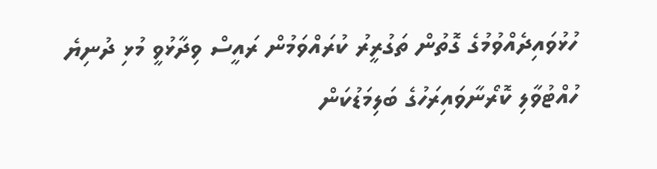ހުޅުވައިދެއްވުމުގެ ގޮތުން ތަގުރީރު ކުރައްވަމުން ރައީސް ވިދާޅުވީ މުޅި ދުނިޔެ ހުއްޓުވާލި ކޮރޯނާވައިރަހުގެ ބަލިމަޑުކަން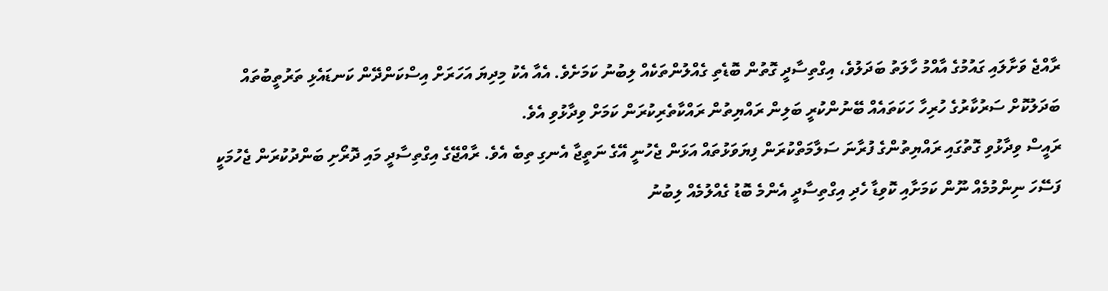ރާއްޖެ ވަށާލައި ގައުމުގެ އާއްމު ހާލަތު ބަދަލުވެ، އިގްތިސާދީ ގޮތުން ބޮޑެތި ގެއްލުންތަކެއް ލިބުނު ކަމަށެވެ. އެއާ އެކު މިދިޔަ އަހަރަށް އިސްކަންދޭން ކަނޑައެޅި ތަރުތީބުތައް ބަދަލުކޮށް ސަރުކާރުގެ ހުރިހާ ހަކަތައެއް ބޭނުންކުރީ ބަލިން ރައްޔިތުން ރައްކާތެރިކުރަން ކަމަށް ވިދާޅުވި އެވެ.
ރައީސް ވިދާޅުވި ގޮތުގައި ރައްޔިތުންގެ ފުރާނަ ސަލާމަތްކުރަން ފިޔަވަޅުތައް އަޅަން ޖެހުނީ އޭގެ ނަތީޖާ އެނގި ތިބެ އެވެ. ރާއްޖޭގެ އިގްތިސާދީ މައި ދޮރޯށި ބަންދުކުރަން ޖެހުމަކީ ފަސޭހަ ނިންމުމެއް ނޫން ކަމަށާއި ކޮވިޑާ ހެދި އިގްތިސާދީ އެންމެ ބޮޑު ގެއްލުމެއް ލިބުނު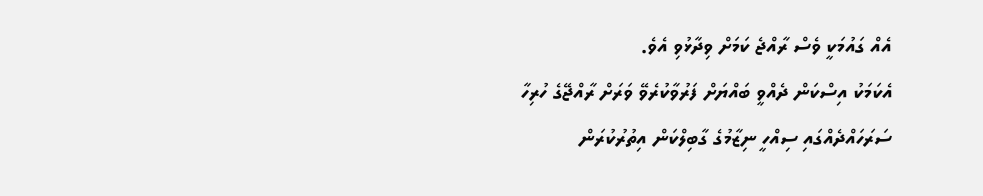އެއް ގައުމަކީ ވެސް ރާއްޖެ ކަމަށް ވިދާޅުވި އެވެ.
އެކަމަކު އިސްކަން ދެއްވީ ބައްޔަށް ފަރުވާކުރެވޭ ވަރަށް ރާއްޖޭގެ ހުރިހާ ސަރަހައްދެއްގައި ސިއްހީ ނިޒާމުގެ ގާބިލްކަން އިތުރުކުރަން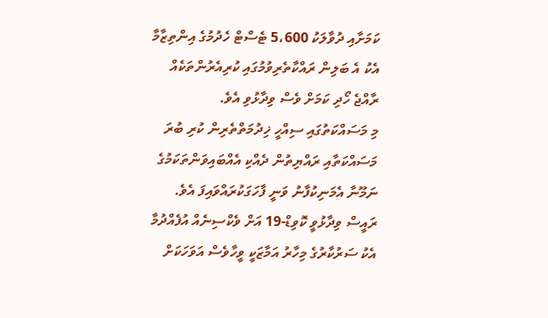ކަމަށާއި ދުވާލަކު 5،600 ޓެސްޓް ހެދުމުގެ އިންތިޒާމާ އެކު އެ ބަލިން ރައްކާތެރިވުމުގައި ކުރިއެރުންތަކެއް ރާއްޖެ ހޯދި ކަމަށް ވެސް ވިދާޅުވި އެވެ.
މި މަސައްކަތުގައި ސިއްހީ ޚިދުމަތްތެރިން ކުރި ބުރަ މަސައްކަތާއި ރައްޔިތުން ދެއްކި އެއްބައިވަންތަކަމުގެ ނަމޫނާ އެމަނިކުފާނު ވަނީ ފާހަގަކުރައްވައިފަ އެވެ.
ރައީސް ވިދާޅުވީ ކޮވިޑް-19 އަށް ވެކްސިނެއް އުފެއްދުމާ އެކު ސަރުކާރުގެ މިހާރު އަމާޒަކީ ވީހާވެސް އަވަހަކަށް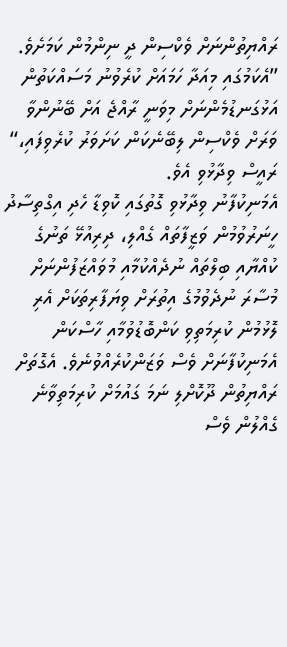ރައްޔިތުންނަށް ވެކްސިން ދީ ނިންމުން ކަމަށެވެ.
”އެކަމުގައި މިއަދާ ހަމައަށް ކުރެވުނު މަސައްކަތުން އަޅުގަނޑުމެންނަށް މިވަނީ ރާއްޖެ އަށް ބޭނުންވާ ވަރަށް ވެކްސިން ލިބޭނެކަން ކަށަވަރު ކުރެވިފައި،“ ރައީސް ވިދާޅުވި އެވެ.
އެމަނިކުފާނު ވިދާޅުވި ގޮތުގައި ކޮވިޑާ ހެދި އިގްތިސާދު ހީނަރުވުމުން ވަޒީފާތައް ގެއްލި، ދިރިއުޅޭ ތަނުގެ ކުއްޔާއި ބިލްތައް ނުދެއްކުމާއި މުވައްޒަފުންނަށް މުސާރަ ނުދެވުމުގެ އިތުރަށް ވިޔަފާރިތަކަށް އެރި ލޮޅުމުން ކުރިމަތިވި ކަންބޮޑުވުމާއި ހާސްކަން އެމަނިކުފާނަށް ވެސް ވަޒަންކުރެއްވުނެވެ. އެގޮތަށް ރައްޔިތުން ދޫކޮށްލި ނަމަ ގައުމަށް ކުރިމަތިވާނެ ގެއްލުން ވެސް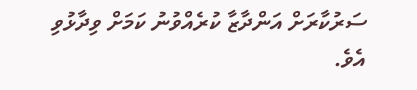ސަރުކާރަށް އަންދާޒާ ކުރެއްވުނު ކަމަށް ވިދާޅުވި އެވެ.